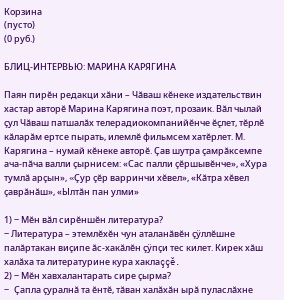Корзина
(пусто)
(0 руб.)

БЛИЦ-ИНТЕРВЬЮ: МАРИНА КАРЯГИНА

Паян пирĕн редакци хăни – Чăваш кĕнеке издательствин хастар авторĕ Марина Карягина поэт, прозаик. Вăл чылай çул Чăваш патшалăх телерадиокомпанийĕнче ĕçлет, тĕрлĕ кăларăм ертсе пырать, илемлĕ фильмсем хатĕрлет. М. Карягина – нумай кĕнеке авторĕ. Çав шутра çамрăксемпе ача-пăча валли çырнисем: «Сас палли çĕршывĕнче», «Хура тумлă арçын», «Çур çĕр варринчи хĕвел», «Кăтра хĕвел çаврăнăш», «Ылтăн пан улми»

1) ‒ Мĕн вăл сирĕншĕн литература?
‒ Литература – этемлĕхĕн чун аталанăвĕн çÿллĕшне палăртакан виçипе ăс-хакăлĕн çÿпçи тес килет. Кирек хăш халăха та литературине кура хаклаççĕ.
2) ‒ Мĕн хавхалантарать сире çырма?
‒ Çапла çуралнă та ĕнтĕ, тăван халăхăн ырă пуласлăхне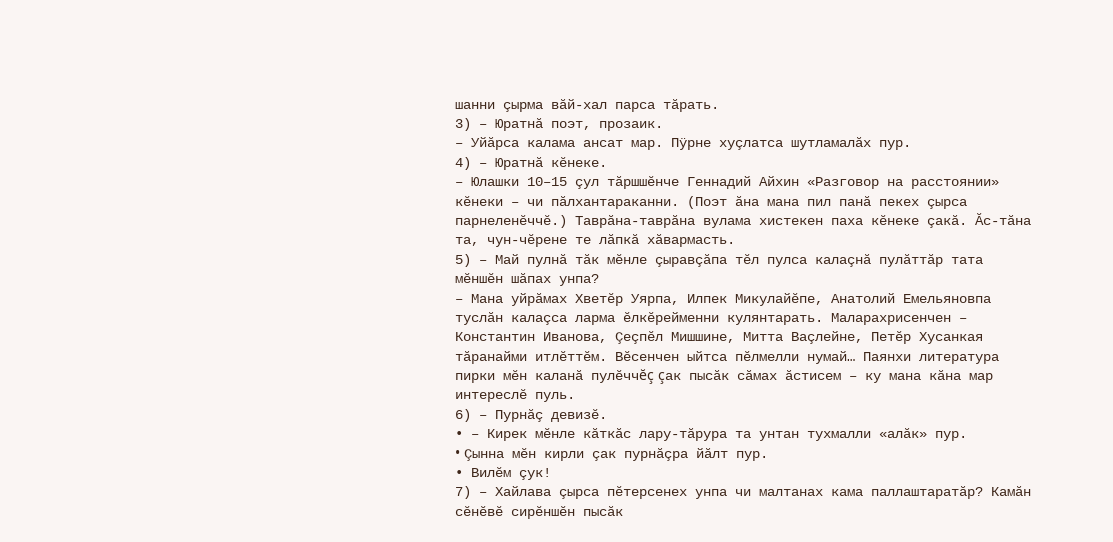шанни çырма вăй-хал парса тăрать.
3) ‒ Юратнă поэт, прозаик.
‒ Уйăрса калама ансат мар. Пÿрне хуçлатса шутламалăх пур.
4) ‒ Юратнă кĕнеке.
‒ Юлашки 10‒15 çул тăршшĕнче Геннадий Айхин «Разговор на расстоянии» кĕнеки – чи пăлхантараканни. (Поэт ăна мана пил панă пекех çырса парнеленĕччĕ.) Таврăна-таврăна вулама хистекен паха кĕнеке çакă. Ăс-тăна та, чун-чĕрене те лăпкă хăвармасть.
5) ‒ Май пулнă тăк мĕнле çыравçăпа тĕл пулса калаçнă пулăттăр тата мĕншĕн шăпах унпа?
‒ Мана уйрăмах Хветĕр Уярпа, Илпек Микулайĕпе, Анатолий Емельяновпа туслăн калаçса ларма ĕлкĕрейменни кулянтарать. Маларахрисенчен – Константин Иванова, Çеçпĕл Мишшине, Митта Ваçлейне, Петĕр Хусанкая тăранайми итлĕттĕм. Вĕсенчен ыйтса пĕлмелли нумай… Паянхи литература пирки мĕн каланă пулĕччĕç çак пысăк сăмах ăстисем – ку мана кăна мар интереслĕ пуль.
6) ‒ Пурнăç девизĕ.
• ‒ Кирек мĕнле кăткăс лару-тăрура та унтан тухмалли «алăк» пур.
• Çынна мĕн кирли çак пурнăçра йăлт пур.
• Вилĕм çук!
7) ‒ Хайлава çырса пĕтерсенех унпа чи малтанах кама паллаштаратăр? Камăн сĕнĕвĕ сирĕншĕн пысăк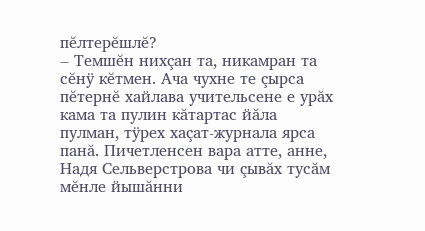пĕлтерĕшлĕ?
‒ Темшĕн нихçан та, никамран та сĕнÿ кĕтмен. Ача чухне те çырса пĕтернĕ хайлава учительсене е урăх кама та пулин кăтартас йăла пулман, тÿрех хаçат-журнала ярса панă. Пичетленсен вара атте, анне, Надя Сельверстрова чи çывăх тусăм мĕнле йышăнни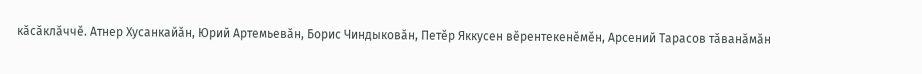кăсăклăччĕ. Атнер Хусанкайăн, Юрий Артемьевăн, Борис Чиндыковăн, Петĕр Яккусен вĕрентекенĕмĕн, Арсений Тарасов тăванăмăн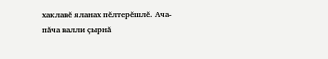хаклавĕ яланах пĕлтерĕшлĕ. Ача-пăча валли çырнă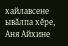хайлавсене ывăлпа хĕре, Аня Айхине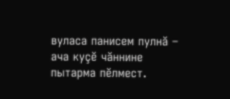вуласа панисем пулнă – ача куçĕ чăннине пытарма пĕлмест.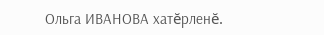Ольга ИВАНОВА хатĕрленĕ.